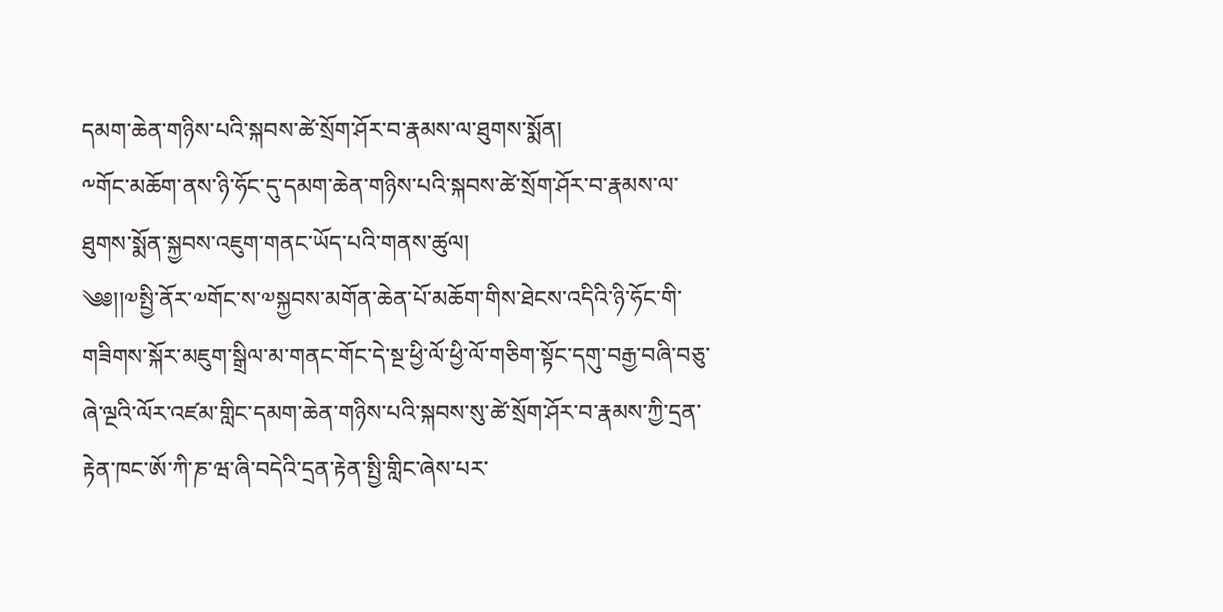དམག་ཆེན་གཉིས་པའི་སྐབས་ཚེ་སྲོག་ཤོར་བ་རྣམས་ལ་ཐུགས་སྨོན།
༸གོང་མཆོག་ནས་ཉི་ཧོང་དུ་དམག་ཆེན་གཉིས་པའི་སྐབས་ཚེ་སྲོག་ཤོར་བ་རྣམས་ལ་ཐུགས་སྨོན་སྐྱབས་འཇུག་གནང་ཡོད་པའི་གནས་ཚུལ།
༄༅།།༧སྤྱི་ནོར་༧གོང་ས་༧སྐྱབས་མགོན་ཆེན་པོ་མཆོག་གིས་ཐེངས་འདིའི་ཉི་ཧོང་གི་གཟིགས་སྐོར་མཇུག་སྒྲིལ་མ་གནང་གོང་དེ་སྔ་ཕྱི་ལོ་ཕྱི་ལོ་གཅིག་སྟོང་དགུ་བརྒྱ་བཞི་བཅུ་ཞེ་ལྔའི་ལོར་འཛམ་གླིང་དམག་ཆེན་གཉིས་པའི་སྐབས་སུ་ཚེ་སྲོག་ཤོར་བ་རྣམས་ཀྱི་དྲན་རྟེན་ཁང་ཨོ་ཀི་ཎ་ཝ་ཞི་བདེའི་དྲན་རྟེན་སྤྱི་གླིང་ཞེས་པར་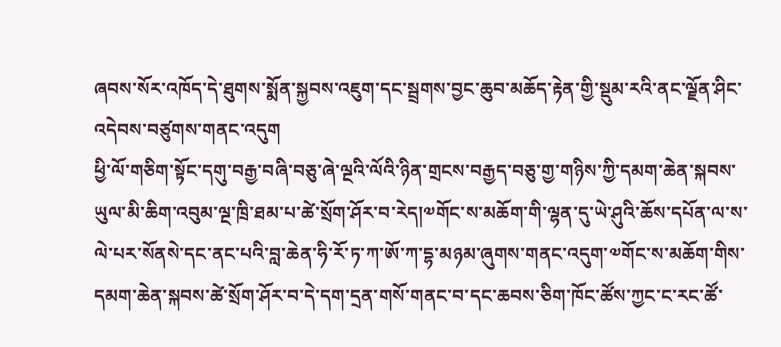ཞབས་སོར་འཁོད་དེ་ཐུགས་སྨོན་སྐྱབས་འཇུག་དང་སྦྲགས་བྱང་ཆུབ་མཆོད་རྟེན་གྱི་སྡུམ་རའི་ནང་ལྗོན་ཤིང་འདེབས་བཙུགས་གནང་འདུག
ཕྱི་ལོ་གཅིག་སྟོང་དགུ་བརྒྱ་བཞི་བཅུ་ཞེ་ལྔའི་ལོའི་ཉིན་གྲངས་བརྒྱད་བཅུ་གྱ་གཉིས་ཀྱི་དམག་ཆེན་སྐབས་ཡུལ་མི་ཆིག་འབུམ་ལྔ་ཁྲི་ཐམ་པ་ཚེ་སྲོག་ཤོར་བ་རེད།༧གོང་ས་མཆོག་གི་ལྷན་དུ་ཡེ་ཤུའི་ཆོས་དཔོན་ལ་ས་ལེ་པར་སོནསེ་དང་ནང་པའི་བླ་ཆེན་ཧི་རོ་ཏ་ཀ་ཨོ་ཀ་དྷ་མཉམ་ཞུགས་གནང་འདུག་༧གོང་ས་མཆོག་གིས་དམག་ཆེན་སྐབས་ཚེ་སྲོག་ཤོར་བ་དེ་དག་དྲན་གསོ་གནང་བ་དང་ཆབས་ཅིག་ཁོང་ཚོས་ཀྱང་ང་རང་ཚོ་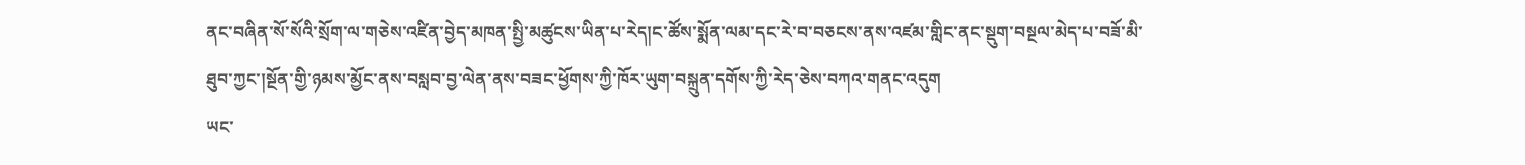ནང་བཞིན་སོ་སོའི་སྲོག་ལ་གཅེས་འཛིན་བྱེད་མཁན་སྤྱི་མཚུངས་ཡིན་པ་རེད།ང་ཚོས་སྨོན་ལམ་དང་རེ་བ་བཅངས་ནས་འཛམ་གླིང་ནང་སྡུག་བསྔལ་མེད་པ་བཟོ་མི་ཐུབ་ཀྱང་།སྔོན་གྱི་ཉམས་མྱོང་ནས་བསླབ་བྱ་ལེན་ནས་བཟང་ཕྱོགས་ཀྱི་ཁོར་ཡུག་བསྐྲུན་དགོས་ཀྱི་རེད་ཅེས་བཀའ་གནང་འདུག
ཡང་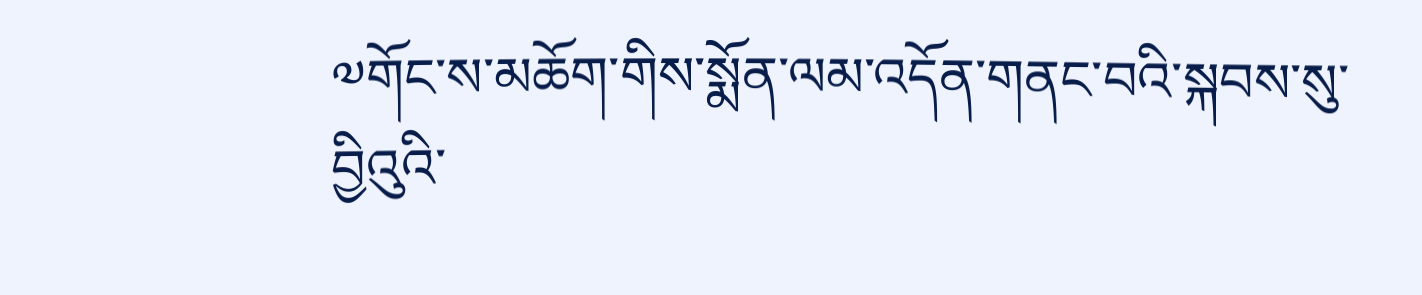༧གོང་ས་མཆོག་གིས་སྨོན་ལམ་འདོན་གནང་བའི་སྐབས་སུ་བྱིའུའི་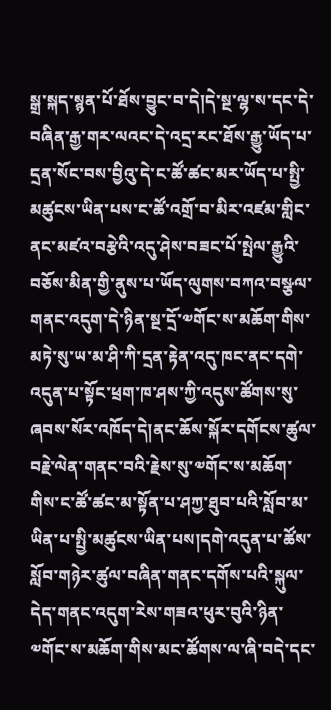སྒྲ་སྐད་སྙན་པོ་ཐོས་བྱུང་བ་དེ།དེ་སྔ་ལྷ་ས་དང་དེ་བཞིན་རྒྱ་གར་ལའང་དེ་འདྲ་རང་ཐོས་རྒྱུ་ཡོད་པ་དྲན་སོང་བས་བྱིའུ་དེ་ང་ཚོ་ཚང་མར་ཡོད་པ་སྤྱི་མཚུངས་ཡིན་པས་ང་ཚོ་འགྲོ་བ་མིར་འཛམ་གླིང་ནང་མཛའ་བརྩེའི་འདུ་ཤེས་བཟང་པོ་སྤེལ་རྒྱུའི་བཅོས་མིན་གྱི་ནུས་པ་ཡོད་ལུགས་བཀའ་བསྩལ་གནང་འདུག་དེ་ཉིན་སྔ་དྲོ་༧གོང་ས་མཆོག་གིས་མཏེ་སུ་ཡ་མ་ཤི་ཀི་དྲན་རྟེན་འདུ་ཁང་ནང་དགེ་འདུན་པ་སྟོང་ཕྲག་ཁ་ཤས་ཀྱི་འདུས་ཚོགས་སུ་ཞབས་སོར་འཁོད་དེ།ནང་ཆོས་སྐོར་དགོངས་ཚུལ་བརྗེ་ལེན་གནང་བའི་རྗེས་སུ་༧གོང་ས་མཆོག་གིས་ང་ཚོ་ཚང་མ་སྟོན་པ་ཤཀྱ་ཐུབ་པའི་སློབ་མ་ཡིན་པ་སྤྱི་མཚུངས་ཡིན་པས།དགེ་འདུན་པ་ཚོས་སློབ་གཉེར་ཚུལ་བཞིན་གནང་དགོས་པའི་སྐུལ་དེད་གནང་འདུག་རེས་གཟའ་ཕུར་བུའི་ཉིན་༧གོང་ས་མཆོག་གིས་མང་ཚོགས་ལ་ཞི་བདེ་དང་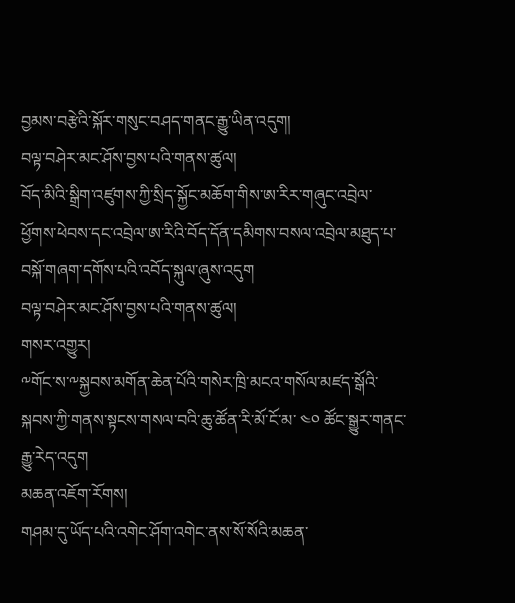བྱམས་བརྩེའི་སྐོར་གསུང་བཤད་གནང་རྒྱུ་ཡིན་འདུག།
བལྟ་བཤེར་མང་ཤོས་བྱས་པའི་གནས་ཚུལ།
བོད་མིའི་སྒྲིག་འཛུགས་ཀྱི་སྲིད་སྐྱོང་མཆོག་གིས་ཨ་རིར་གཞུང་འབྲེལ་ཕྱོགས་ཕེབས་དང་འབྲེལ་ཨ་རིའི་བོད་དོན་དམིགས་བསལ་འབྲེལ་མཐུད་པ་བསྐོ་གཞག་དགོས་པའི་འབོད་སྐུལ་ཞུས་འདུག
བལྟ་བཤེར་མང་ཤོས་བྱས་པའི་གནས་ཚུལ།
གསར་འགྱུར།
༸གོང་ས་༸སྐྱབས་མགོན་ཆེན་པོའི་གསེར་ཁྲི་མངའ་གསོལ་མཛད་སྒོའི་སྐབས་ཀྱི་གནས་སྟངས་གསལ་བའི་ཆུ་ཚོན་རི་མོ་ངོ་མ་ ༤༠ ཚོང་སྒྱུར་གནང་རྒྱུ་རེད་འདུག
མཆན་འཇོག་རོགས།
གཤམ་དུ་ཡོད་པའི་འགེང་ཤོག་འགེང་ནས་སོ་སོའི་མཆན་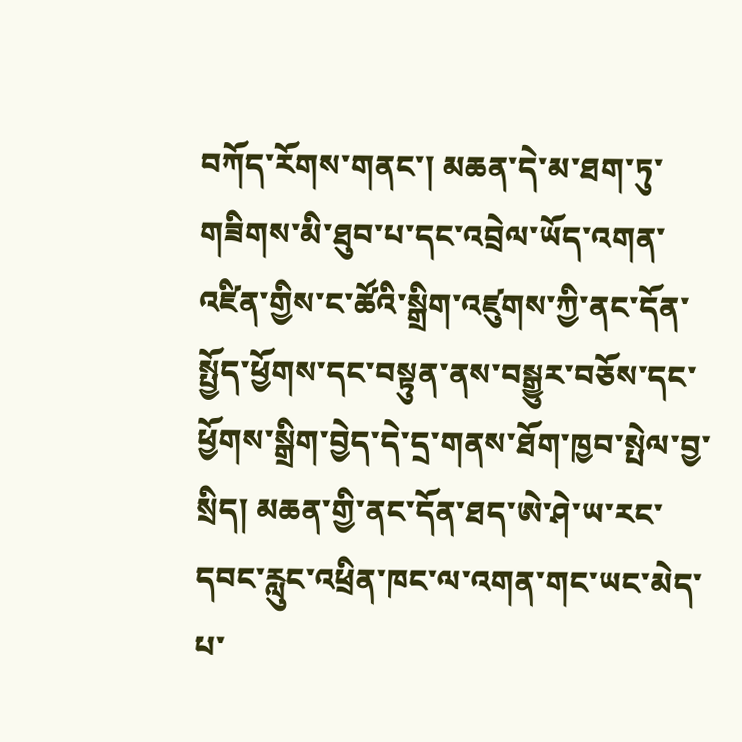བཀོད་རོགས་གནང་། མཆན་དེ་མ་ཐག་ཏུ་གཟིགས་མི་ཐུབ་པ་དང་འབྲེལ་ཡོད་འགན་འཛིན་གྱིས་ང་ཚོའི་སྒྲིག་འཛུགས་ཀྱི་ནང་དོན་སྤྱོད་ཕྱོགས་དང་བསྟུན་ནས་བསྒྱུར་བཅོས་དང་ཕྱོགས་སྒྲིག་བྱེད་དེ་དྲ་གནས་ཐོག་ཁྱབ་སྤེལ་བྱ་སྲིད། མཆན་གྱི་ནང་དོན་ཐད་ཨེ་ཤེ་ཡ་རང་དབང་རླུང་འཕྲིན་ཁང་ལ་འགན་གང་ཡང་མེད་པ་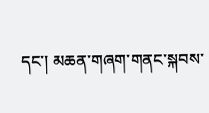དང་། མཆན་གཞག་གནང་སྐབས་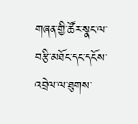གཞན་གྱི་ཚོར་སྣང་ལ་བརྩི་མཐོང་དང་དངོས་འབྲེལ་ལ་ཐུགས་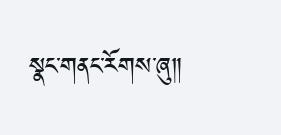སྣང་གནང་རོགས་ཞུ༎